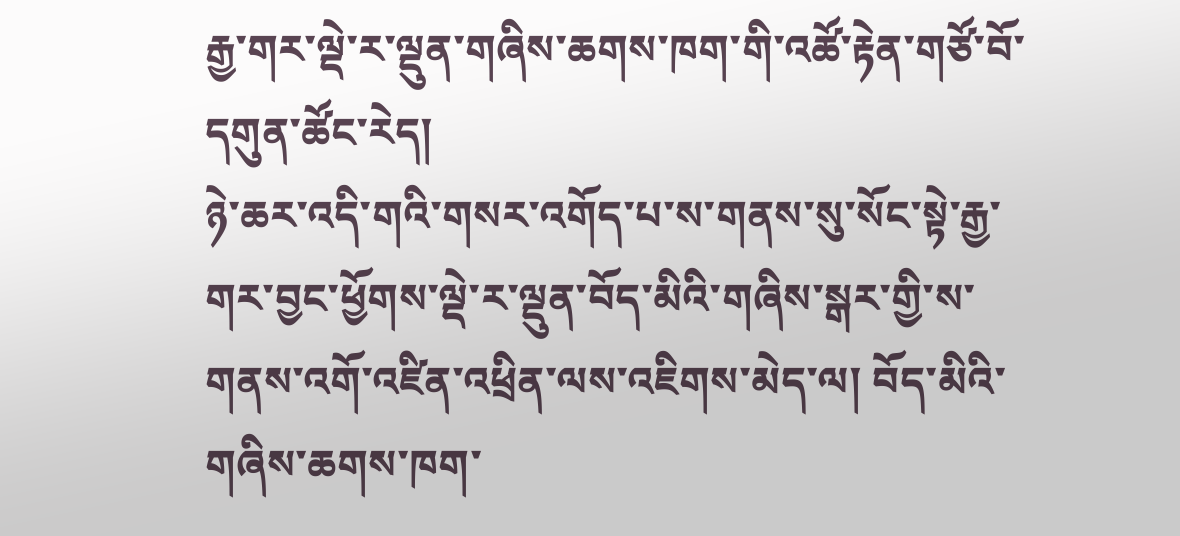རྒྱ་གར་ལྡེ་ར་ལྡུན་གཞིས་ཆགས་ཁག་གི་འཚོ་རྟེན་གཙོ་བོ་དགུན་ཚོང་རེད།
ཉེ་ཆར་འདི་གའི་གསར་འགོད་པ་ས་གནས་སུ་སོང་སྟེ་རྒྱ་གར་བྱང་ཕྱོགས་ལྡེ་ར་ལྡུན་བོད་མིའི་གཞིས་སྒར་གྱི་ས་གནས་འགོ་འཛིན་འཕྲིན་ལས་འཇིགས་མེད་ལ། བོད་མིའི་གཞིས་ཆགས་ཁག་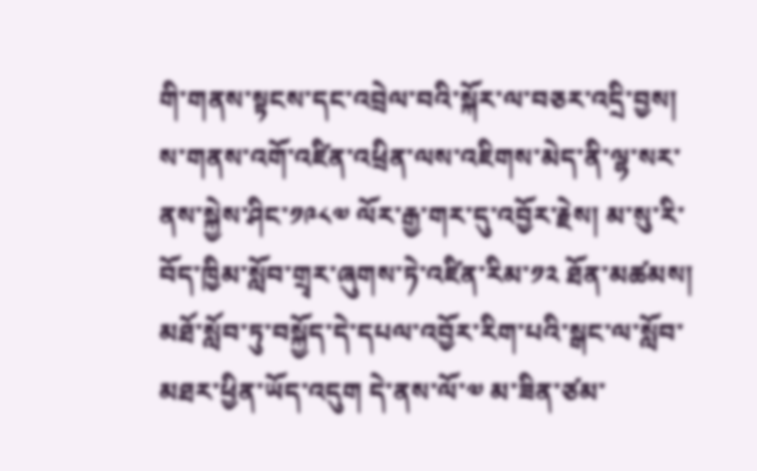གི་གནས་སྟངས་དང་འབྲེལ་བའི་སྐོར་ལ་བཅར་འདྲི་བྱས།
ས་གནས་འགོ་འཛིན་འཕྲིན་ལས་འཇིགས་མེད་ནི་ལྷ་སར་ནས་སྐྱེས་ཤིང་༡༩༨༧ ལོར་རྒྱ་གར་དུ་འབྱོར་རྗེས། མ་སུ་རི་བོད་ཁྱིམ་སློབ་གྲྭར་ཞུགས་ཏེ་འཛིན་རིམ་༡༢ ཐོན་མཚམས། མཐོ་སློབ་ཏུ་བསྐྱོད་དེ་དཔལ་འབྱོར་རིག་པའི་སྒང་ལ་སློབ་མཐར་ཕྱིན་ཡོད་འདུག དེ་ནས་ལོ་༧ མ་ཟིན་ཙམ་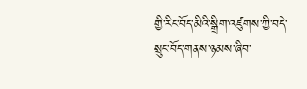གྱི་རིང་བོད་མིའི་སྒྲིག་འཛུགས་ཀྱི་བདེ་སྲུང་བོད་གནས་ཉམས་ཞིབ་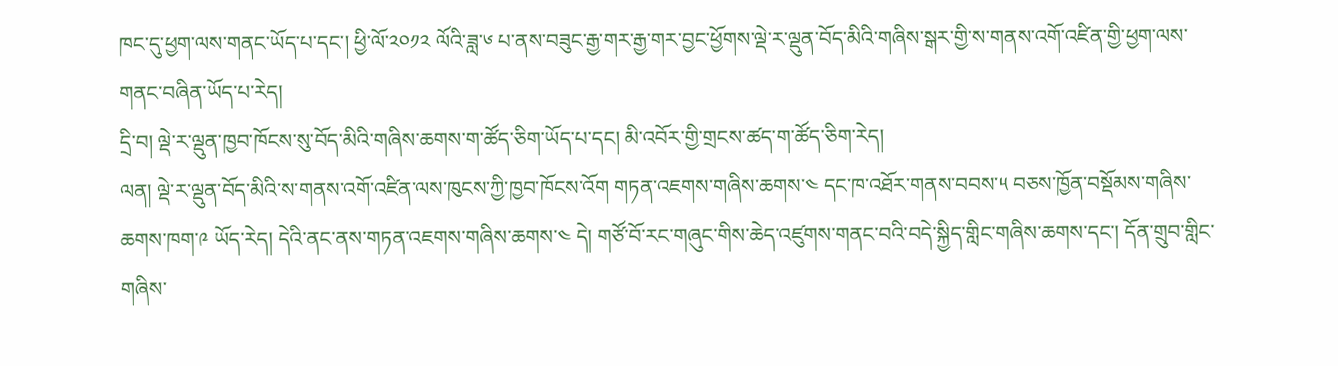ཁང་དུ་ཕྱག་ལས་གནང་ཡོད་པ་དང་། ཕྱི་ལོ་༢༠༡༢ ལོའི་ཟླ་༦ པ་ནས་བཟུང་རྒྱ་གར་རྒྱ་གར་བྱང་ཕྱོགས་ལྡེ་ར་ལྡུན་བོད་མིའི་གཞིས་སྒར་གྱི་ས་གནས་འགོ་འཛིན་གྱི་ཕྱག་ལས་གནང་བཞིན་ཡོད་པ་རེད།
དྲི་བ། ལྡེ་ར་ལྡུན་ཁྱབ་ཁོངས་སུ་བོད་མིའི་གཞིས་ཆགས་ག་ཚོད་ཅིག་ཡོད་པ་དང། མི་འབོར་གྱི་གྲངས་ཚད་ག་ཚོད་ཅིག་རེད།
ལན། ལྡེ་ར་ལྡུན་བོད་མིའི་ས་གནས་འགོ་འཛིན་ལས་ཁུངས་ཀྱི་ཁྱབ་ཁོངས་འོག གཏན་འཇགས་གཞིས་ཆགས་༤ དང་ཁ་འཐོར་གནས་བབས་༥ བཅས་ཁྱོན་བསྡོམས་གཞིས་ཆགས་ཁག་༩ ཡོད་རེད། དེའི་ནང་ནས་གཏན་འཇགས་གཞིས་ཆགས་༤ དེ། གཙོ་བོ་རང་གཞུང་གིས་ཆེད་འཛུགས་གནང་བའི་བདེ་སྐྱིད་གླིང་གཞིས་ཆགས་དང་། དོན་གྲུབ་གླིང་གཞིས་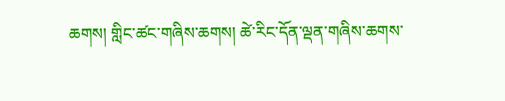ཆགས། གླིང་ཚང་གཞིས་ཆགས། ཚེ་རིང་དོན་ལྡན་གཞིས་ཆགས་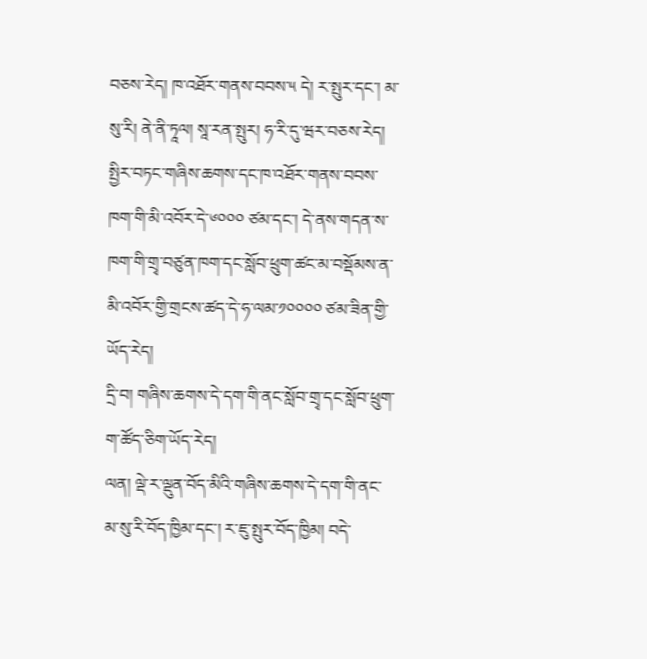བཅས་རེད། ཁ་འཐོར་གནས་བབས་༥ དེ། ར་སྤུར་དང་། མ་སུ་རི། ནེ་ནི་ཏཱལ། སཱ་རན་སྤུར། ཧ་རི་དུ་ཝར་བཅས་རེད། སྤྱིར་བཏང་གཞིས་ཆགས་དང་ཁ་འཐོར་གནས་བབས་ཁག་གི་མི་འབོར་དེ་༦༠༠༠ ཙམ་དང་། དེ་ནས་གདན་ས་ཁག་གི་གྲྭ་བཙུན་ཁག་དང་སློབ་ཕྲུག་ཚང་མ་བསྡོམས་ན་མི་འབོར་གྱི་གྲངས་ཚད་དེ་ཧ་ལམ་༡༠༠༠༠ ཙམ་ཟིན་གྱི་ཡོད་རེད།
དྲི་བ། གཞིས་ཆགས་དེ་དག་གི་ནང་སློབ་གྲྭ་དང་སློབ་ཕྲུག་ག་ཚོད་ཅིག་ཡོད་རེད།
ལན། ལྡེ་ར་ལྡུན་བོད་མིའི་གཞིས་ཆགས་དེ་དག་གི་ནང་མ་སུ་རི་བོད་ཁྱིམ་དང་། ར་ཇུ་སྤུར་བོད་ཁྱིམ། བདེ་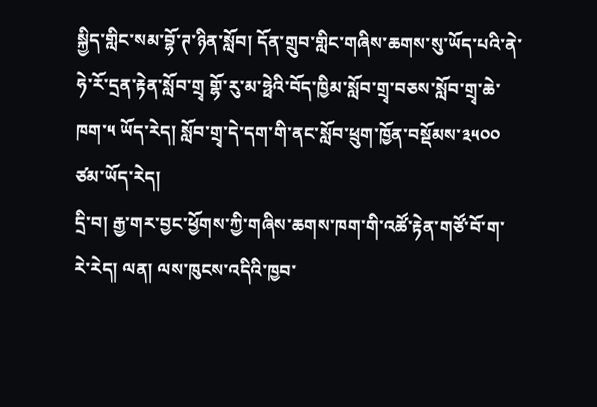སྐྱིད་གླིང་སམ་བྷོ་ཊ་ཉིན་སློབ། དོན་གྲུབ་གླིང་གཞིས་ཆགས་སུ་ཡོད་པའི་ནེ་ཧེ་རོ་དྲན་རྟེན་སློབ་གྲྭ གྷོ་རུ་མ་ཧྥེའི་བོད་ཁྱིམ་སློབ་གྲྭ་བཅས་སློབ་གྲྭ་ཆེ་ཁག་༥ ཡོད་རེད། སློབ་གྲྭ་དེ་དག་གི་ནང་སློབ་ཕྲུག་ཁྱོན་བསྡོམས་༣༥༠༠ ཙམ་ཡོད་རེད།
དྲི་བ། རྒྱ་གར་བྱང་ཕྱོགས་ཀྱི་གཞིས་ཆགས་ཁག་གི་འཚོ་རྟེན་གཙོ་བོ་ག་རེ་རེད། ལན། ལས་ཁུངས་འདིའི་ཁྱབ་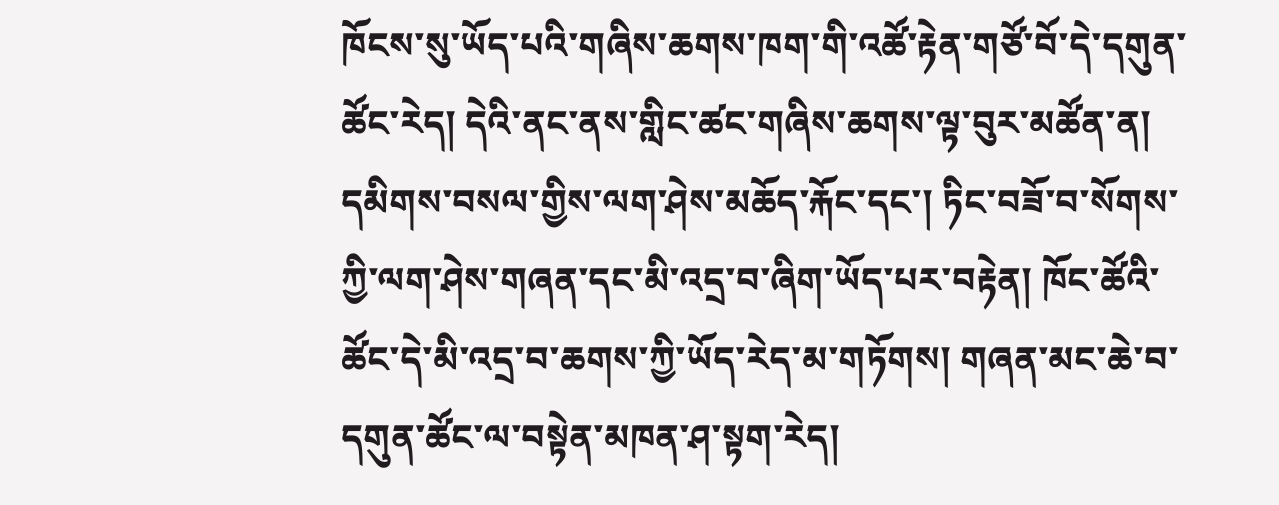ཁོངས་སུ་ཡོད་པའི་གཞིས་ཆགས་ཁག་གི་འཚོ་རྟེན་གཙོ་བོ་དེ་དགུན་ཚོང་རེད། དེའི་ནང་ནས་གླིང་ཚང་གཞིས་ཆགས་ལྟ་བུར་མཚོན་ན། དམིགས་བསལ་གྱིས་ལག་ཤེས་མཆོད་རྐོང་དང་། ཏིང་བཟོ་བ་སོགས་ཀྱི་ལག་ཤེས་གཞན་དང་མི་འདྲ་བ་ཞིག་ཡོད་པར་བརྟེན། ཁོང་ཚོའི་ཚོང་དེ་མི་འདྲ་བ་ཆགས་ཀྱི་ཡོད་རེད་མ་གཏོགས། གཞན་མང་ཆེ་བ་དགུན་ཚོང་ལ་བསྟེན་མཁན་ཤ་སྟག་རེད།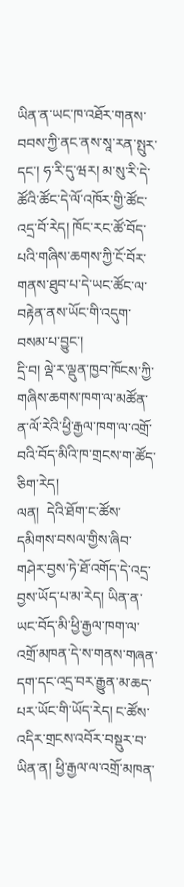ཡིན་ན་ཡང་ཁ་འཐོར་གནས་བབས་ཀྱི་ནང་ནས་སཱ་རན་སྤུར་དང་། ཧ་རི་དུ་ཝར། མ་སུ་རི་དེ་ཚོའི་ཚོང་དེ་ལོ་འཁོར་གྱི་ཚོང་འདྲ་བོ་རེད། ཁོང་རང་ཚོ་བོད་པའི་གཞིས་ཆགས་ཀྱི་ངོ་བོར་གནས་ཐུབ་པ་དེ་ཡང་ཚོང་ལ་བརྟེན་ནས་ཡོང་གི་འདུག་བསམ་པ་བྱུང་།
དྲི་བ། ལྡེ་ར་ལྡུན་ཁྱབ་ཁོངས་ཀྱི་གཞིས་ཆགས་ཁག་ལ་མཚོན་ན་ལོ་རེའི་ཕྱི་རྒྱལ་ཁག་ལ་འགྲོ་བའི་བོད་མིའི་ཁ་གྲངས་ག་ཚོད་ཅིག་རེད།
ལན།  དེའི་ཐོག་ང་ཚོས་དམིགས་བསལ་གྱིས་ཞིབ་གཤེར་བྱས་ཏེ་ཐོ་འགོད་དེ་འདྲ་བྱས་ཡོད་པ་མ་རེད། ཡིན་ན་ཡང་བོད་མི་ཕྱི་རྒྱལ་ཁག་ལ་འགྲོ་མཁན་དེ་ས་གནས་གཞན་དག་དང་འདྲ་བར་རྒྱུན་མ་ཆད་པར་ཡོང་གི་ཡོད་རེད། ང་ཚོས་འདིར་གྲངས་འབོར་བསྡུར་བ་ཡིན་ན། ཕྱི་རྒྱལ་ལ་འགྲོ་མཁན་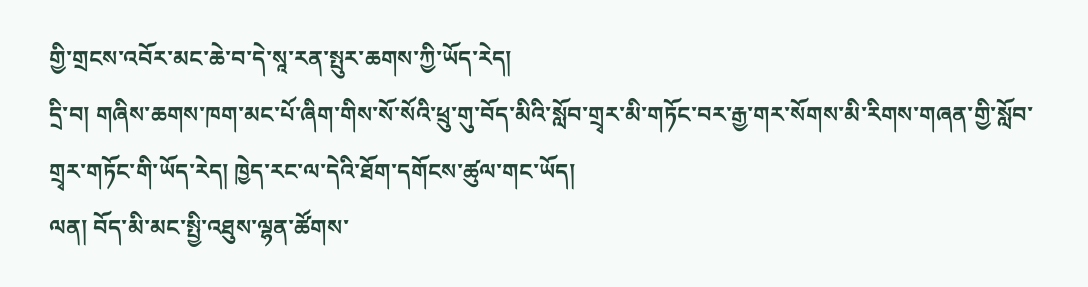གྱི་གྲངས་འབོར་མང་ཆེ་བ་དེ་སཱ་རན་སྤུར་ཆགས་ཀྱི་ཡོད་རེད།
དྲི་བ། གཞིས་ཆགས་ཁག་མང་པོ་ཞིག་གིས་སོ་སོའི་ཕྲུ་གུ་བོད་མིའི་སློབ་གྲྭར་མི་གཏོང་བར་རྒྱ་གར་སོགས་མི་རིགས་གཞན་གྱི་སློབ་གྲྭར་གཏོང་གི་ཡོད་རེད། ཁྱེད་རང་ལ་དེའི་ཐོག་དགོངས་ཚུལ་གང་ཡོད།
ལན། བོད་མི་མང་སྤྱི་འཐུས་ལྷན་ཚོགས་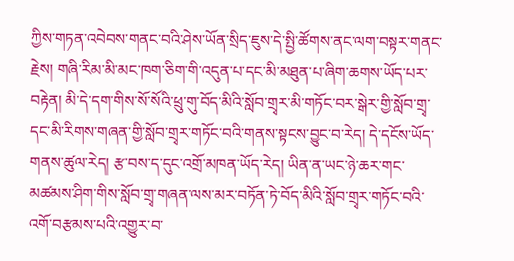ཀྱིས་གཏན་འབེབས་གནང་བའི་ཤེས་ཡོན་སྲིད་ཇུས་དེ་སྤྱི་ཚོགས་ནང་ལག་བསྟར་གནང་རྗེས། གཞི་རིམ་མི་མང་ཁག་ཅིག་གི་འདུན་པ་དང་མི་མཐུན་པ་ཞིག་ཆགས་ཡོད་པར་བརྟེན། མི་དེ་དག་གིས་སོ་སོའི་ཕྲུ་གུ་བོད་མིའི་སློབ་གྲྭར་མི་གཏོང་བར་སྒེར་གྱི་སློབ་གྲྭ་དང་མི་རིགས་གཞན་གྱི་སློབ་གྲྭར་གཏོང་བའི་གནས་སྟངས་བྱུང་བ་རེད། དེ་དངོས་ཡོད་གནས་ཚུལ་རེད། རྩ་བས་ད་དུང་འགྲོ་མཁན་ཡོད་རེད། ཡིན་ན་ཡང་ཉེ་ཆར་གང་མཚམས་ཤིག་གིས་སློབ་གྲྭ་གཞན་ལས་མར་བཏོན་ཏེ་བོད་མིའི་སློབ་གྲྭར་གཏོང་བའི་འགོ་བརྩམས་པའི་འགྱུར་བ་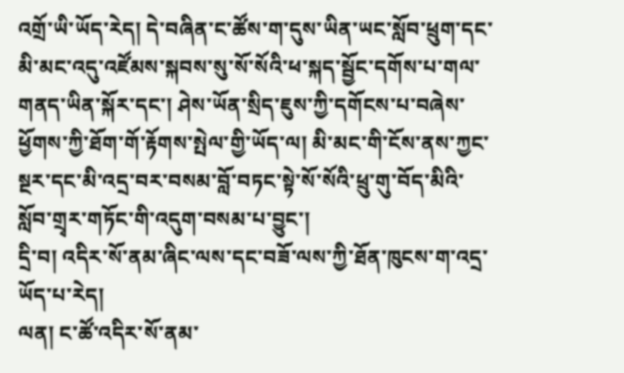འགྲོ་ཡི་ཡོད་རེད། དེ་བཞིན་ང་ཚོས་ག་དུས་ཡིན་ཡང་སློབ་ཕྲུག་དང་མི་མང་འདུ་འཛོམས་སྐབས་སུ་སོ་སོའི་ཕ་སྐད་སྦྱོང་དགོས་པ་གལ་གནད་ཡིན་སྐོར་དང་། ཤེས་ཡོན་སྲིད་ཇུས་ཀྱི་དགོངས་པ་བཞེས་ཕྱོགས་ཀྱི་ཐོག་གོ་རྟོགས་སྤེལ་གྱི་ཡོད་ལ། མི་མང་གི་ངོས་ནས་ཀྱང་སྔར་དང་མི་འདྲ་བར་བསམ་བློ་བཏང་སྟེ་སོ་སོའི་ཕྲུ་གུ་བོད་མིའི་སློབ་གྲྭར་གཏོང་གི་འདུག་བསམ་པ་བྱུང་།
དྲི་བ། འདིར་སོ་ནམ་ཞིང་ལས་དང་བཟོ་ལས་ཀྱི་ཐོན་ཁུངས་ག་འདྲ་ཡོད་པ་རེད།
ལན། ང་ཚོ་འདིར་སོ་ནམ་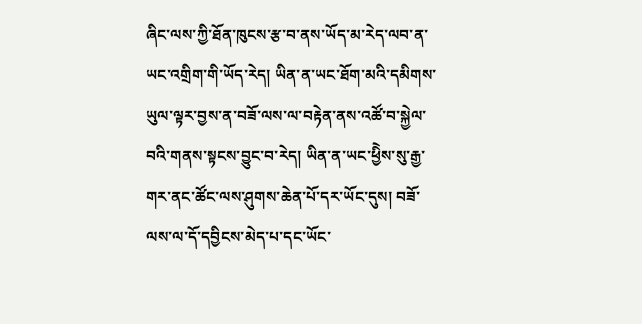ཞིང་ལས་ཀྱི་ཐོན་ཁུངས་རྩ་བ་ནས་ཡོད་མ་རེད་ལབ་ན་ཡང་འགྲིག་གི་ཡོད་རེད། ཡིན་ན་ཡང་ཐོག་མའི་དམིགས་ཡུལ་ལྟར་བྱས་ན་བཟོ་ལས་ལ་བརྟེན་ནས་འཚོ་བ་སྐྱེལ་བའི་གནས་སྟངས་བྱུང་བ་རེད། ཡིན་ན་ཡང་ཕྱིེས་སུ་རྒྱ་གར་ནང་ཚོང་ལས་ཤུགས་ཆེན་པོ་དར་ཡོང་དུས། བཟོ་ལས་ལ་དོ་དབྱིངས་མེད་པ་དང་ཡོང་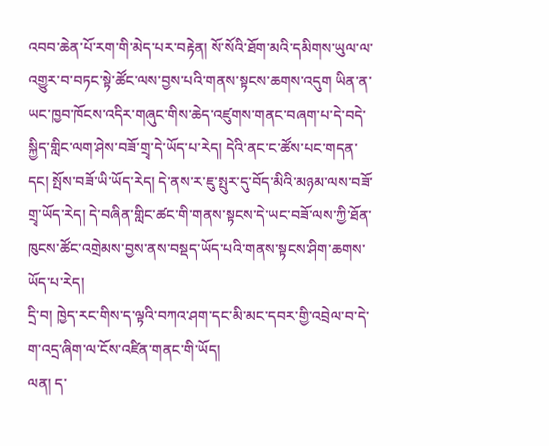འབབ་ཆེན་པོ་རག་གི་མེད་པར་བརྟེན། སོ་སོའི་ཐོག་མའི་དམིགས་ཡུལ་ལ་འགྱུར་བ་བཏང་སྟེ་ཚོང་ལས་བྱས་པའི་གནས་སྟངས་ཆགས་འདུག ཡིན་ན་ཡང་ཁྱབ་ཁོངས་འདིར་གཞུང་གིས་ཆེད་འཛུགས་གནང་བཞག་པ་དེ་བདེ་སྐྱིད་གླིང་ལག་ཤེས་བཟོ་གྲྭ་དེ་ཡོད་པ་རེད། དེའི་ནང་ང་ཚོས་པང་གདན་དང། སྤོས་བཟོ་ཡི་ཡོད་རེད། དེ་ནས་ར་ཇུ་སྤུར་དུ་བོད་མིའི་མཉམ་ལས་བཟོ་གྲྭ་ཡོད་རེད། དེ་བཞིན་གླིང་ཚང་གི་གནས་སྟངས་དེ་ཡང་བཟོ་ལས་ཀྱི་ཐོན་ཁུངས་ཚོང་འགྲེམས་བྱས་ནས་བསྡད་ཡོད་པའི་གནས་སྟངས་ཤིག་ཆགས་ཡོད་པ་རེད།
དྲི་བ། ཁྱེད་རང་གིས་ད་ལྟའི་བཀའ་ཤག་དང་མི་མང་དབར་གྱི་འབྲེལ་བ་དེ་ག་འདྲ་ཞིག་ལ་ངོས་འཛིན་གནང་གི་ཡོད།
ལན། ད་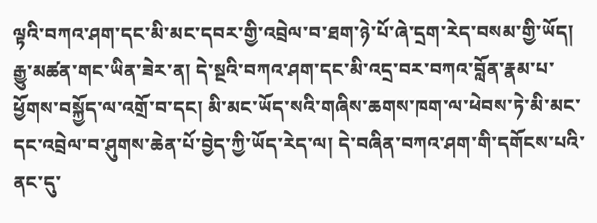ལྟའི་བཀའ་ཤག་དང་མི་མང་དབར་གྱི་འབྲེལ་བ་ཐག་ཉེ་པོ་ཞེ་དྲག་རེད་བསམ་གྱི་ཡོད། རྒྱུ་མཚན་གང་ཡིན་ཟེར་ན། དེ་སྔའི་བཀའ་ཤག་དང་མི་འདྲ་བར་བཀའ་བློན་རྣམ་པ་ཕྱོགས་བསྐྱོད་ལ་འགྲོ་བ་དང། མི་མང་ཡོད་སའི་གཞིས་ཆགས་ཁག་ལ་ཕེབས་ཏེ་མི་མང་དང་འབྲེལ་བ་ཤུགས་ཆེན་པོ་བྱེད་ཀྱི་ཡོད་རེད་ལ། དེ་བཞིན་བཀའ་ཤག་གི་དགོངས་པའི་ནང་དུ་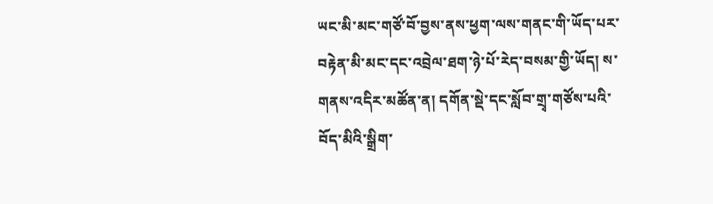ཡང་མི་མང་གཙོ་བོ་བྱས་ནས་ཕྱག་ལས་གནང་གི་ཡོད་པར་བརྟེན་མི་མང་དང་འབྲེལ་ཐག་ཉེ་པོ་རེད་བསམ་གྱི་ཡོད། ས་གནས་འདིར་མཚོན་ན། དགོན་སྡེ་དང་སློབ་གྲྭ་གཙོས་པའི་བོད་མིའི་སྒྲིག་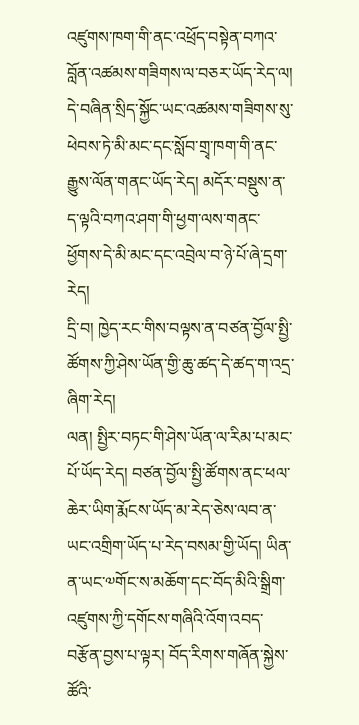འཛུགས་ཁག་གི་ནང་འཕྲོད་བསྟེན་བཀའ་བློན་འཚམས་གཟིགས་ལ་བཅར་ཡོད་རེད་ལ། དེ་བཞིན་སྲིད་སྐྱོང་ཡང་འཚམས་གཟིགས་སུ་ཕེབས་ཏེ་མི་མང་དང་སློབ་གྲྭ་ཁག་གི་ནང་རྒྱུས་ལོན་གནང་ཡོད་རེད། མདོར་བསྡུས་ན་ད་ལྟའི་བཀའ་ཤག་གི་ཕྱག་ལས་གནང་ཕྱོགས་དེ་མི་མང་དང་འབྲེལ་བ་ཉེ་པོ་ཞེ་དྲག་རེད།
དྲི་བ། ཁྱེད་རང་གིས་བལྟས་ན་བཙན་བྱོལ་སྤྱི་ཚོགས་ཀྱི་ཤེས་ཡོན་གྱི་ཆུ་ཚད་དེ་ཚད་ག་འདྲ་ཞིག་རེད།
ལན། སྤྱིར་བཏང་གི་ཤེས་ཡོན་ལ་རིམ་པ་མང་པོ་ཡོད་རེད། བཙན་བྱོལ་སྤྱི་ཚོགས་ནང་ཕལ་ཆེར་ཡིག་རྨོངས་ཡོད་མ་རེད་ཅེས་ལབ་ན་ཡང་འགྲིག་ཡོད་པ་རེད་བསམ་གྱི་ཡོད། ཡིན་ན་ཡང་༧གོང་ས་མཆོག་དང་བོད་མིའི་སྒྲིག་འཛུགས་ཀྱི་དགོངས་གཞིའི་འོག་འབད་བརྩོན་བྱས་པ་ལྟར། བོད་རིགས་གཞོན་སྐྱེས་ཚོའི་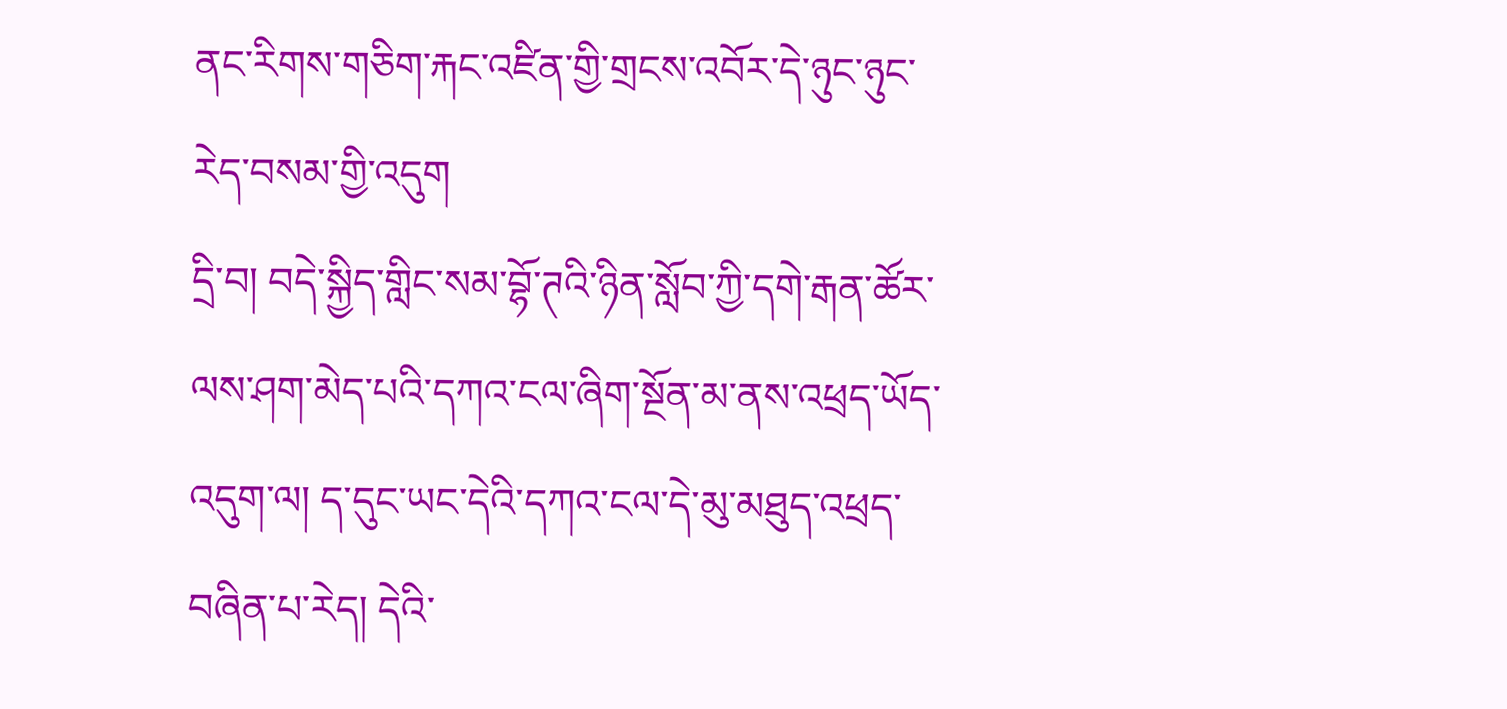ནང་རིགས་གཅིག་རྐང་འཛིན་གྱི་གྲངས་འབོར་དེ་ཉུང་ཉུང་རེད་བསམ་གྱི་འདུག
དྲི་བ། བདེ་སྐྱིད་གླིང་སམ་བྷོ་ཊའི་ཉིན་སློབ་ཀྱི་དགེ་རྒན་ཚོར་ལས་ཤག་མེད་པའི་དཀའ་ངལ་ཞིག་སྔོན་མ་ནས་འཕྲད་ཡོད་འདུག་ལ། ད་དུང་ཡང་དེའི་དཀའ་ངལ་དེ་མུ་མཐུད་འཕྲད་བཞིན་པ་རེད། དེའི་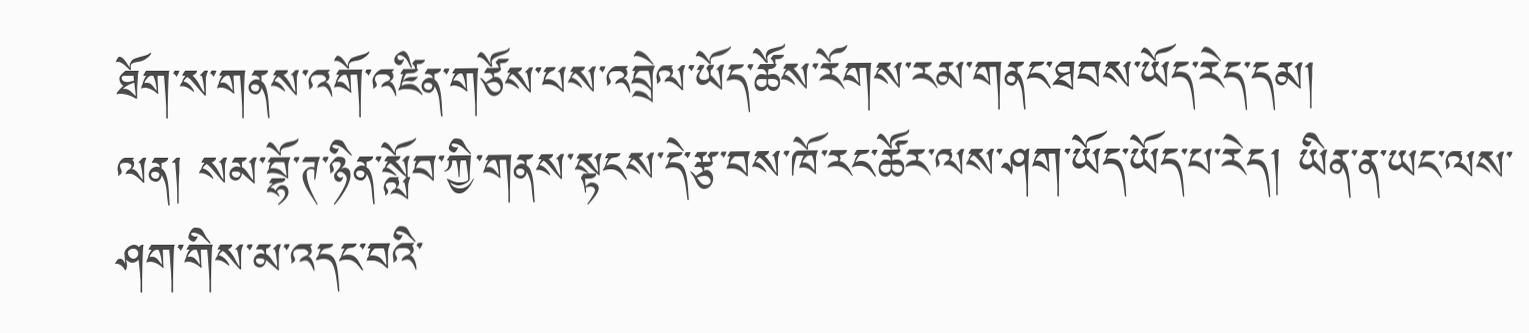ཐོག་ས་གནས་འགོ་འཛིན་གཙོས་པས་འབྲེལ་ཡོད་ཚོས་རོགས་རམ་གནང་ཐབས་ཡོད་རེད་དམ།
ལན། སམ་བྷོ་ཊ་ཉིན་སློབ་ཀྱི་གནས་སྟངས་དེ་རྩ་བས་ཁོ་རང་ཚོར་ལས་ཤག་ཡོད་ཡོད་པ་རེད། ཡིན་ན་ཡང་ལས་ཤག་གིས་མ་འདང་བའི་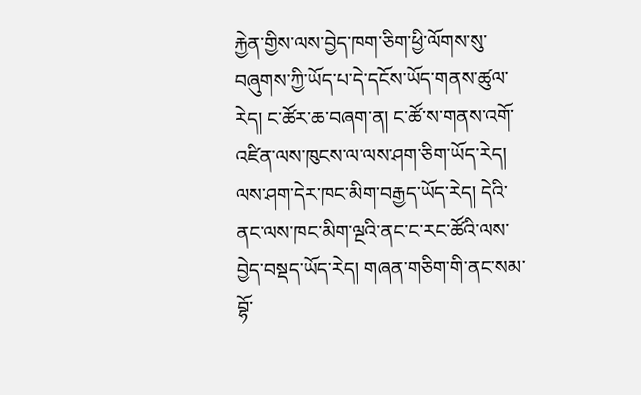རྐྱེན་གྱིས་ལས་བྱེད་ཁག་ཅིག་ཕྱི་ལོགས་སུ་བཞུགས་ཀྱི་ཡོད་པ་དེ་དངོས་ཡོད་གནས་ཚུལ་རེད། ང་ཚོར་ཆ་བཞག་ན། ང་ཚོ་ས་གནས་འགོ་འཛིན་ལས་ཁུངས་ལ་ལས་ཤག་ཅིག་ཡོད་རེད། ལས་ཤག་དེར་ཁང་མིག་བརྒྱད་ཡོད་རེད། དེའི་ནང་ལས་ཁང་མིག་ལྔའི་ནང་ང་རང་ཚོའི་ལས་བྱེད་བསྡད་ཡོད་རེད། གཞན་གཅིག་གི་ནང་སམ་བྷོ་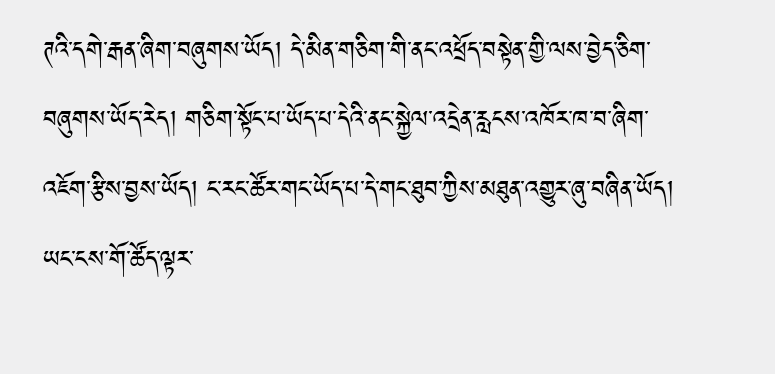ཊའི་དགེ་རྒན་ཞིག་བཞུགས་ཡོད། དེ་མིན་གཅིག་གི་ནང་འཕྲོད་བསྟེན་གྱི་ལས་བྱེད་ཅིག་བཞུགས་ཡོད་རེད། གཅིག་སྟོང་པ་ཡོད་པ་དེའི་ནང་སྐྱེལ་འདྲེན་རླངས་འཁོར་ཁ་བ་ཞིག་འཇོག་རྩིས་བྱས་ཡོད། ང་རང་ཚོར་གང་ཡོད་པ་དེ་གང་ཐུབ་ཀྱིས་མཐུན་འགྱུར་ཞུ་བཞིན་ཡོད། ཡང་ངས་གོ་ཚོད་ལྟར་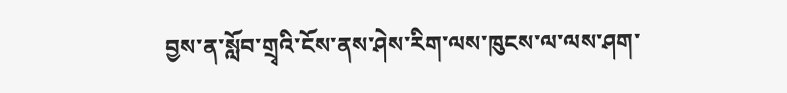བྱས་ན་སློབ་གྲྭའི་ངོས་ནས་ཤེས་རིག་ལས་ཁུངས་ལ་ལས་ཤག་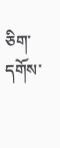ཅིག་དགོས་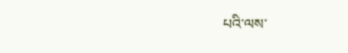པའི་ལས་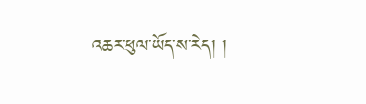འཆར་ཕུལ་ཡོད་ས་རེད། །